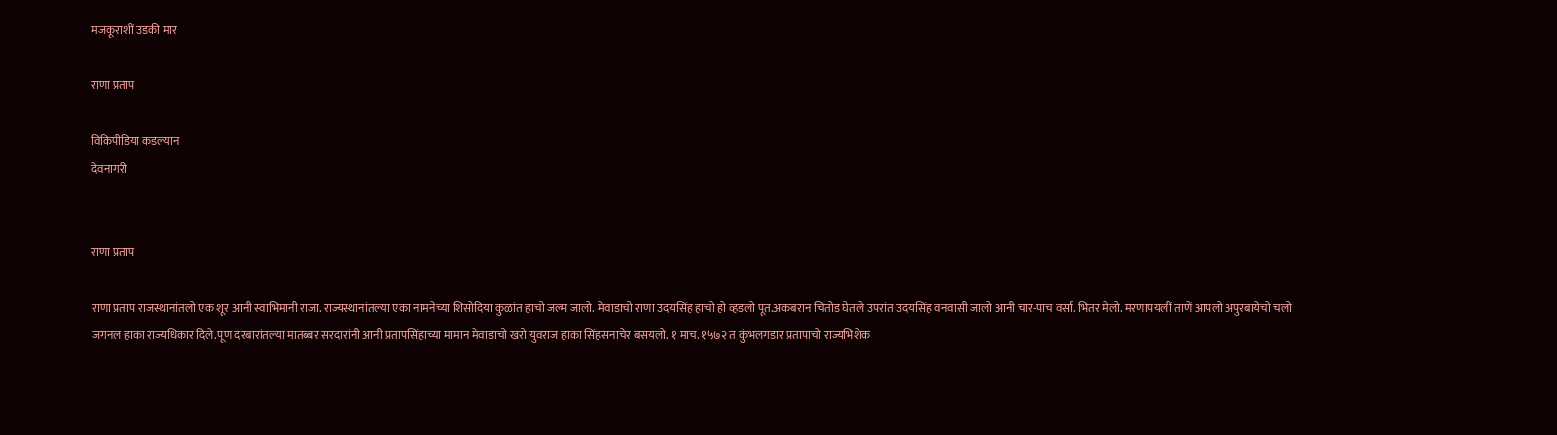मजकूराशीं उडकी मार

राणा प्रताप

विकिपीडिया कडल्यान
देवनागरी


राणा प्रताप

राणा प्रताप राजस्थानांतलो एक शूर आनी स्वाभिमानी राजा. राज्यस्थानांतल्या एका नामनेच्या शिसोदिया कुळांत हाचो जल्म जालो. मेवाडाचो राणा उदयसिंह हाचो हो व्हडलो पूत.अकबरान चितोड घेतले उपरांत उदयसिंह वनवासी जालो आनी चार-पाच वर्सा. भितर मेलो. मरणापयलीं ताणें आपलो अपुरबायेचो चलो जगनल हाका राज्यधिकार दिले.पूण दरबारांतल्या मातब्बर सरदारांनी आनी प्रतापसिंहाच्या मामान मेवाडाचो खरो युवराज हाका सिंहसनाचेर बसयलो. १ माच. १५७२ त कुंभलगडार प्रतापाचो राज्यभिशेक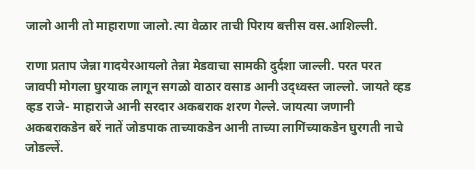जालो आनी तो माहाराणा जालो.त्या वेळार ताची पिराय बत्तीस वस.आशिल्ली.

राणा प्रताप जेन्ना गादयेरआयलो तेन्ना मेडवाचा सामकी दुर्दशा जाल्ली. परत परत जावपी मोगला घुरयाक लागून सगळो वाठार वसाड आनी उद्ध्वस्त जाल्लो. जायते व्हड व्हड राजे- माहाराजे आनी सरदार अकबराक शरण गेल्ले. जायत्या जणानी अकबराकडेन बरें नातें जोडपाक ताच्याकडेन आनी ताच्या लागिंच्याकडेन घुरगती नाचे जोडल्लें.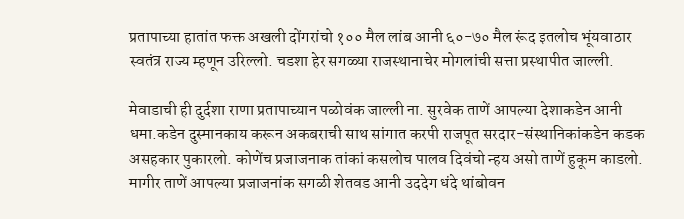प्रतापाच्या हातांत फक्त अखली दोंगरांचो १०० मैल लांब आनी ६०-७० मैल रूंद इतलोच भूंयवाठार स्वतंत्र राज्य म्हणून उरिल्लो. चडशा हेर सगळ्या राजस्थानाचेर मोगलांची सत्ता प्रस्थापीत जाल्ली.

मेवाडाची ही दुर्दशा राणा प्रतापाच्यान पळोवंक जाल्ली ना. सुरवेक ताणें आपल्या देशाकडेन आनी धमा.कडेन दुस्मानकाय करून अकबराची साथ सांगात करपी राजपूत सरदार-संस्थानिकांकडेन कडक असहकार पुकारलो. कोणेंच प्रजाजनाक तांकां कसलोच पालव दिवंचो न्हय असो ताणें हुकूम काडलो. मागीर ताणें आपल्या प्रजाजनांक सगळी शेतवड आनी उददेग धंदे थांबोवन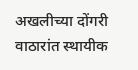अखलीच्या दोंगरी वाठारांत स्थायीक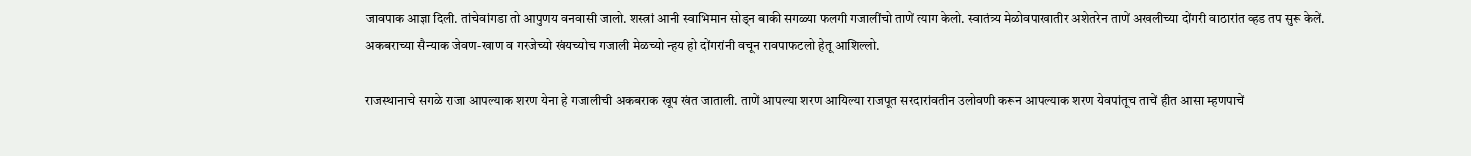जावपाक आज्ञा दिली. तांचेवांगडा तो आपुणय वनवासी जालो. शस्त्रां आनी स्वाभिमान सोड्न बाकी सगळ्या फलगी गजालींचो ताणें त्याग केलो. स्वातंत्र्य मेळोवपाखातीर अशेतरेन ताणें अखलीच्या दोंगरी वाठारांत व्हड तप सुरू केलें. अकबराच्या सैन्याक जेवण-खाण व गरजेच्यो खंयच्योच गजाली मेळच्यो न्हय हो दोंगरांनी वचून रावपाफटलो हेतू आशिल्लो.

राजस्थानाचे सगळे राजा आपल्याक शरण येना हे गजालीची अकबराक खूप खंत जाताली. ताणें आपल्या शरण आयिल्या राजपूत सरदारांवतीन उलोवणी करून आपल्याक शरण येवपांतूच ताचें हीत आसा म्हणपाचें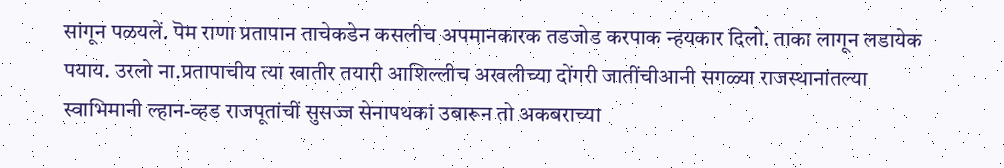सांगून पळयलें. पॆम राणा प्रतापान ताचेकडेन कसलीच अपमानकारक तडजोड करपाक न्हयकार दिलो. ताका लागून लडायेक पयाय. उरलो ना.प्रतापाचीय त्या खातीर तयारी आशिल्लीच अखलीच्या दोंगरी जातींचीआनी सगळ्या राजस्थानांतल्या स्वाभिमानी ल्हान-व्हड राजपूतांचीं सुसज्ज सेनापथकां उबारून तो अकबराच्या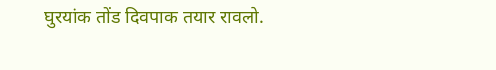घुरयांक तोंड दिवपाक तयार रावलो.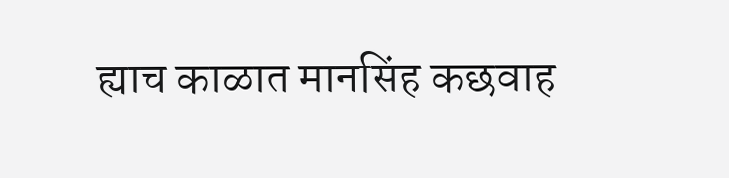ह्याच काळात मानसिंह कछवाह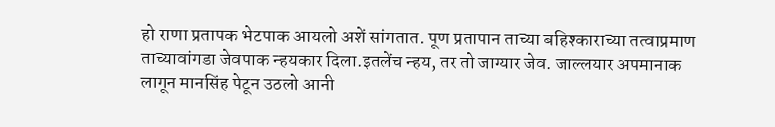हो राणा प्रतापक भेटपाक आयलो अशें सांगतात. पूण प्रतापान ताच्या बहिश्काराच्या तत्वाप्रमाण ताच्यावांगडा जेवपाक न्हयकार दिला.इतलेंच न्हय, तर तो जाग्यार जेव. जाल्लयार अपमानाक लागून मानसिंह पेटून उठलो आनी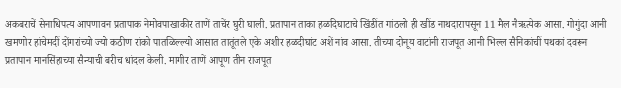अकबराचें सेनाधिपत्य आपणावन प्रतापाक नेमोवपाखाकीर ताणें ताचेंर घुरी घाली. प्रतापान ताका हळदिघाटाचे खिंडींत गांठलो ही खींड नाथदारापसून 11 मैल नैऋत्येक आसा. गोगुंदा आनी खमणोर हांचेमदीं दोंगरांच्यो ज्यो कठीण रांको पातळिल्ल्यो आसात तातूंतले एके अशीर हळदीघांट अशें नांव आसा. तीच्या दोनूय वाटांनी राजपूत आनी भिल्ल सैनिकांचीं पथकां दवरून प्रतापान मानसिंहाच्या सैन्याची बरीच धांदल केली. मागीर ताणें आपूण तीन राजपूत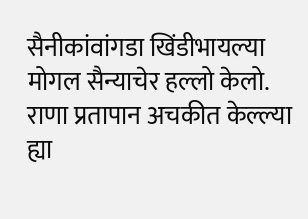सैनीकांवांगडा खिंडीभायल्या मोगल सैन्याचेर हल्लो केलो. राणा प्रतापान अचकीत केल्ल्या ह्या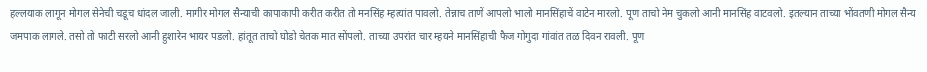हल्लयाक लागून मोगल सेनेची चडूच धांदल जाली. मागीर मोगल सैन्याची कापाकापी करीत करीत तो मनसिंह म्हत्यांत पावलो. तेन्नाच ताणें आपलो भालो मानसिंहाचें वाटेन मारलो. पूण ताचो नेम चुकलो आनी मानसिंह वाटवलो. इतल्यान ताच्या भोंवतणी मोगल सैन्य जमपाक लागले. तसो तो फाटी सरलो आनी हुशारेन भायर पडलो. हांतूत ताचो घोडो चेतक मात सोंपलो. ताच्या उपरांत चार म्हयने मानसिंहाची फैज गोगुदा गांवांत तळ दिवन रावली. पूण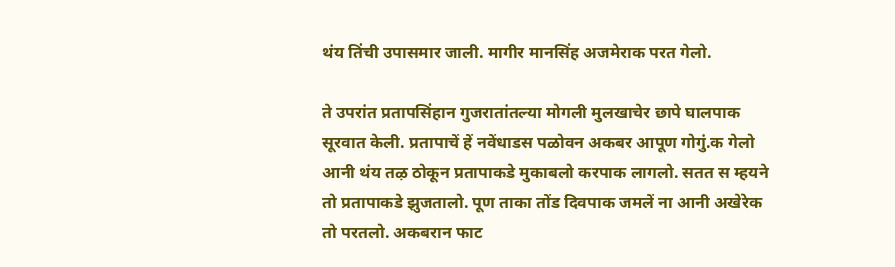थंय तिंची उपासमार जाली. मागीर मानसिंह अजमेराक परत गेलो.

ते उपरांत प्रतापसिंहान गुजरातांतल्या मोगली मुलखाचेर छापे घालपाक सूरवात केली. प्रतापाचें हें नवेंधाडस पळोवन अकबर आपूण गोगुं.क गेलो आनी थंय तऴ ठोकून प्रतापाकडे मुकाबलो करपाक लागलो. सतत स म्हयने तो प्रतापाकडे झुजतालो. पूण ताका तोंड दिवपाक जमलें ना आनी अखेरेक तो परतलो. अकबरान फाट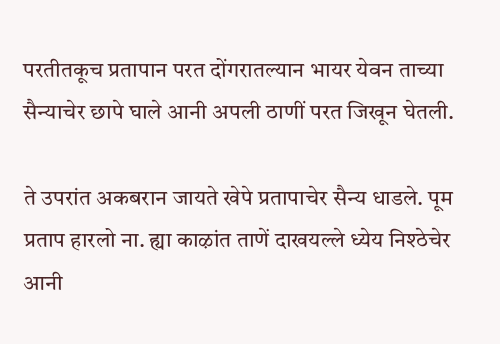परतीतकूच प्रतापान परत दोंगरातल्यान भायर येवन ताच्या सैन्याचेर छापे घाले आनी अपली ठाणीं परत जिखून घेतली.

ते उपरांत अकबरान जायते खेपे प्रतापाचेर सैन्य धाडले. पूम प्रताप हारलो ना. ह्या काऴांत ताणें दाखयल्ले ध्येय निश्ठेचेर आनी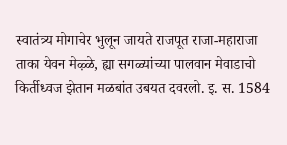स्वातंत्र्य मोगाचेर भुलून जायते राजपूत राजा-महाराजा ताका येवन मेऴ्ळे, ह्या सगळ्यांच्या पालवान मेवाडाचो किर्तीध्वज झेतान मळबांत उबयत दवरलो. इ. स. 1584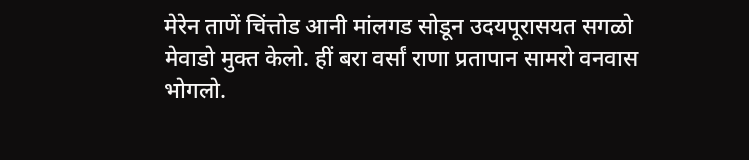मेरेन ताणें चिंत्तोड आनी मांलगड सोडून उदयपूरासयत सगळो मेवाडो मुक्त केलो. हीं बरा वर्सां राणा प्रतापान सामरो वनवास भोगलो.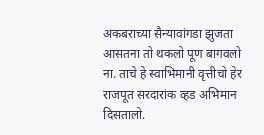अकबराच्या सैन्यावांगडा झुजता आसतना तो थकलो पूण बागवलो ना. ताचे हे स्वाभिमानी वृत्तीचो हेर राजपूत सरदारांक व्हड अभिमान दिसतालो.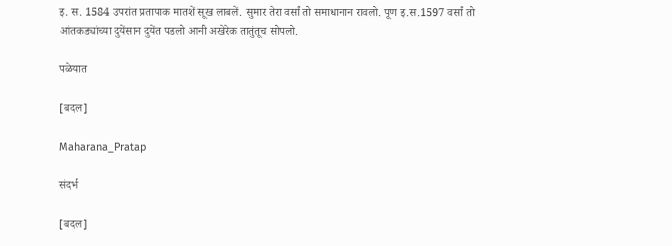इ. स. 1584 उपरांत प्रतापाक मातशें सूख लाबलें. सुमार तेरा वर्सां तो समाधानान रावलो. पूण इ.स.1597 वर्सां तो आंतकड्यांच्या दुयेंसान दुयेंत पडलो आनी अखेरेक तातुंतूच सोपलो.

पळेयात

[बदल]

Maharana_Pratap

संदर्भ

[बदल]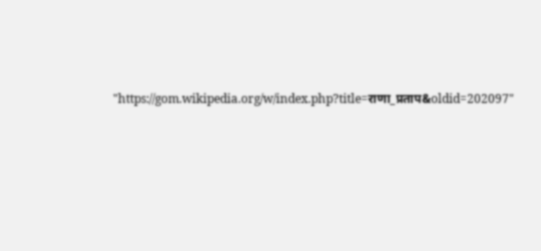"https://gom.wikipedia.org/w/index.php?title=राणा_प्रताप&oldid=202097"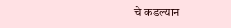चे कडल्यान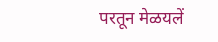परतून मेळयलें